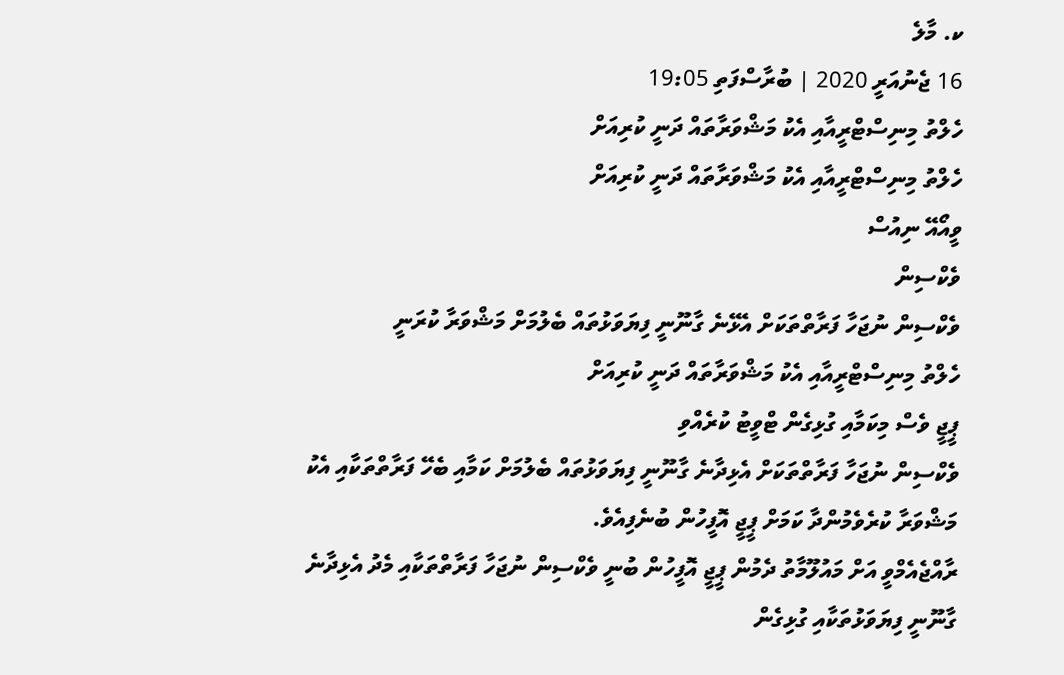ކ. މާލެ
16 ޖެނުއަރީ 2020 | ބުރާސްފަތި 19:05
ހެލްތު މިނިސްޓްރީއާއި އެކު މަޝްވަރާތައް ދަނީ ކުރިއަށް
ހެލްތު މިނިސްޓްރީއާއި އެކު މަޝްވަރާތައް ދަނީ ކުރިއަށް
ވީއޯއޭ ނިއުސް
ވެކްސިން
ވެކްސިން ނުޖަހާ ފަރާތްތަކަށް އެޅޭނެ ގާނޫނީ ފިޔަވަޅުތައް ބެލުމަށް މަޝްވަރާ ކުރަނީ
ހެލްތު މިނިސްޓްރީއާއި އެކު މަޝްވަރާތައް ދަނީ ކުރިއަށް
ޕީޖީ ވެސް މިކަމާއި ގުޅިގެން ޓްވީޓު ކުރެއްވި
ވެކްސިން ނުޖަހާ ފަރާތްތަކަށް އެޅިދާނެ ގާނޫނީ ފިޔަވަޅުތައް ބެލުމަށް ކަމާއި ބެހޭ ފަރާތްތަކާއި އެކު މަޝްވަރާ ކުރެވެމުންދާ ކަމަށް ޕީޖީ އޮފީހުން ބުނެފިއެވެ.
ރާއްޖެއެމްވީ އަށް މައުލޫމާތު ދެމުން ޕީޖީ އޮފީހުން ބުނީ ވެކްސިން ނުޖަހާ ފަރާތްތަކާއި މެދު އެޅިދާނެ ގާނޫނީ ފިޔަވަޅުތަކާއި ގުޅިގެން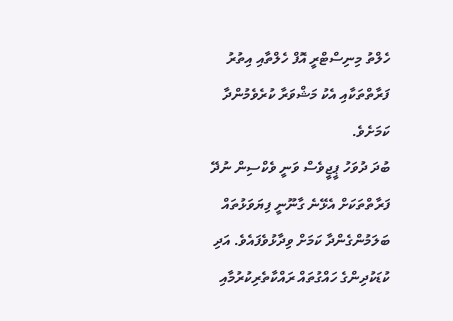ހެލްތު މިނިސްޓްރީ އޮފް ހެލްތާއި އިތުރު ފަރާތްތަކާއި އެކު މަޝްވަރާ ކުރެވެމުންދާ ކަމަށެވެ.
ބުދަ ދުވަހު ޕީޖީވެސް ވަނީ ވެކްސިން ނުދޭ ފަރާތްތަކަށް އެޅޭނެ ގާނޫނީ ފިޔަވަޅުތައް ބަލަމުންގެންދާ ކަމަށް ވިދާޅުވެފައެވެ. އަދި ކުޑަކުދިންގެ ހައްގުތައް ރައްކާތެރިކުރުމާއި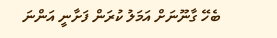ބެހޭ ގާނޫނަށް އަމަލު ކުރަން ފަށާނީ އަންނަ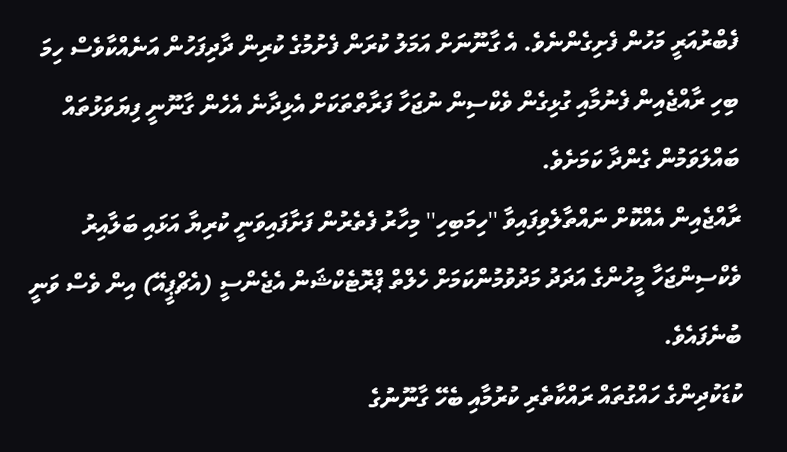ފެބްރުއަރީ މަހުން ފެށިގެންނެވެ. އެ ގާނޫނަށް އަމަލު ކުރަން ފެށުމުގެ ކުރިން ދާދިފަހުން އަނެއްކާވެސް ހިމަ ބިހި ރާއްޖެއިން ފެނުމާއި ގުޅިގެން ވެކްސިން ނުޖަހާ ފަރާތްތަކަށް އެޅިދާނެ އެހެން ގާނޫނީ ފިޔަވަޅުތައް ބައްލަވަމުން ގެންދާ ކަމަށެވެ.
ރާއްޖެއިން އެއްކޮށް ނައްތާލެވިފައިވާ ''ހިމަބިހި'' މިހާރު ފެތެރުން ފަށާފައިވަނީ ކުރިޔާ އަޅައި ބަލާއިރު ވެކްސިންޖަހާ މީހުންގެ އަދަދު މަދުވުމުންކަމަށް ހެލްތް ޕްރޮޓެކްޝަން އެޖެންސީ (އެޗްޕީއޭ) އިން ވެސް ވަނީ ބުނެފައެވެ.
ކުޑަކުދިންގެ ހައްގުތައް ރައްކާތެރި ކުރުމާއި ބެހޭ ގާނޫނުގެ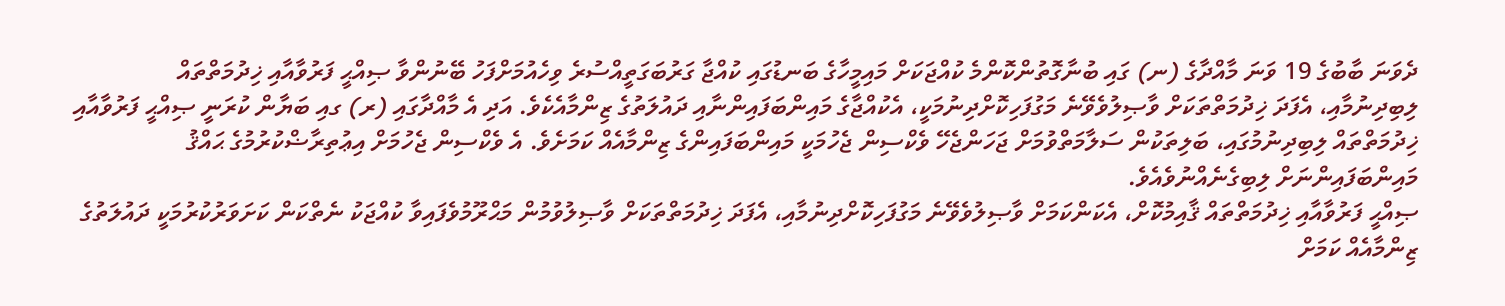ދެވަނަ ބާބުގެ 19 ވަނަ މާއްދާގެ (ނ) ގައި ބުނާގޮތުންކޮންމެ ކުއްޖަކަށް މައިމީހާގެ ބަނޑުގައި ކުއްޖާ ގަރުބަގަތީއްސުރެ ވިހެއުމަށްފަހު ބޭނުންވާ ޞިއްޙީ ފަރުވާއާއި ޚިދުމަތްތައް ލިބިދިނުމާއި، އެފަދަ ޚިދުމަތްތަކަށް ވާޞިލުވެވޭނެ މަގުފަހިކޮށްދިނުމަކީ، އެކުއްޖާގެ މައިންބަފައިންނާއި ދައުލަތުގެ ޒިންމާއެކެވެ. އަދި އެ މާއްދާގައި (ރ) ގއި ބަޔާން ކުރަނީ ޞިއްޙީ ފަރުވާއާއި ޚިދުމަތްތައް ލިބިދިނުމުގައި، ބަލިތަކުން ސަލާމަތްވުމަށް ޖަހަންޖެހޭ ވެކްސިން ޖެހުމަކީ މައިންބަފައިންގެ ޒިންމާއެއް ކަމަށެވެ. އެ ވެކްސިން ޖެހުމަށް އިޢުތިރާޟްކުރުމުގެ ޙައްޤު މައިންބަފައިންނަށް ލިބިގެނެއްނުވެއެވެ.
ޞިއްޙީ ފަރުވާއާއި ޚިދުމަތްތައް ޤާއިމުކޮށް، އެކަންކަމަށް ވާޞިލުވެވޭނެ މަގުފަހިކޮށްދިނުމާއި، އެފަދަ ޚިދުމަތްތަކަށް ވާޞިލުވުމުން މަޙްރޫމުވެފައިވާ ކުއްޖަކު ނެތްކަން ކަށަވަރުކުރުމަކީ ދައުލަތުގެ ޒިންމާއެއް ކަމަށް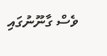ވެސް ގާނޫނުގައި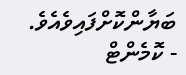ބަޔާންކޮށްފައިވެއެވެ.
- ކޮމެންޓް